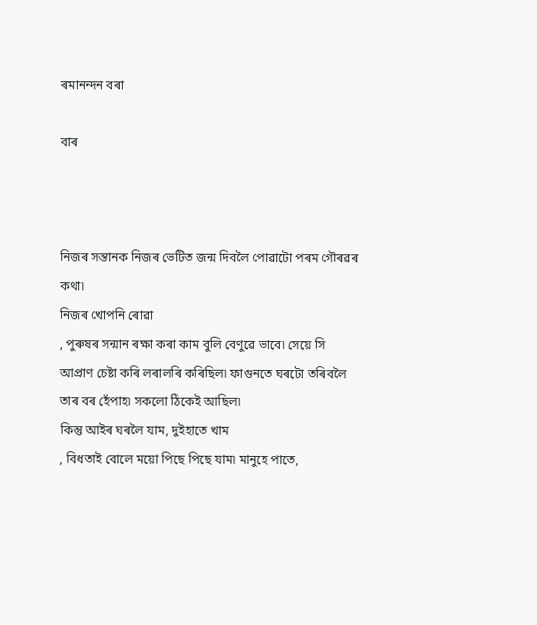ৰমানন্দন বৰা

বাৰ



নিজৰ সন্তানক নিজৰ ভেটিত জন্ম দিবলৈ পোৱাটো পৰম গৌৰৱৰ কথা৷
নিজৰ খোপনি ৰোৱা
, পুৰুষৰ সন্মান ৰক্ষা কৰা কাম বুলি বেণুৱে ভাবে৷ সেয়ে সি
আপ্ৰাণ চেষ্টা কৰি লৰালৰি কৰিছিল৷ ফাগুনতে ঘৰটো তৰিবলৈ তাৰ বৰ হেঁপাহ৷ সকলো ঠিকেই আছিল৷
কিন্তু আইৰ ঘৰলৈ যাম, দুইহাতে খাম
, বিধতাই বোলে ময়ো পিছে পিছে যাম৷ মানুহে পাতে,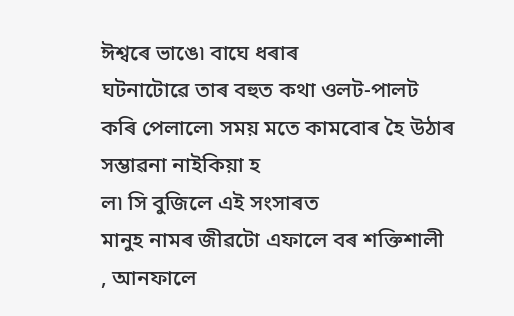ঈশ্বৰে ভাঙে৷ বাঘে ধৰাৰ
ঘটনাটোৱে তাৰ বহুত কথা ওলট-পালট কৰি পেলালে৷ সময় মতে কামবোৰ হৈ উঠাৰ সম্ভাৱনা নাইকিয়া হ
ল৷ সি বুজিলে এই সংসাৰত
মানুহ নামৰ জীৱটো এফালে বৰ শক্তিশালী
, আনফালে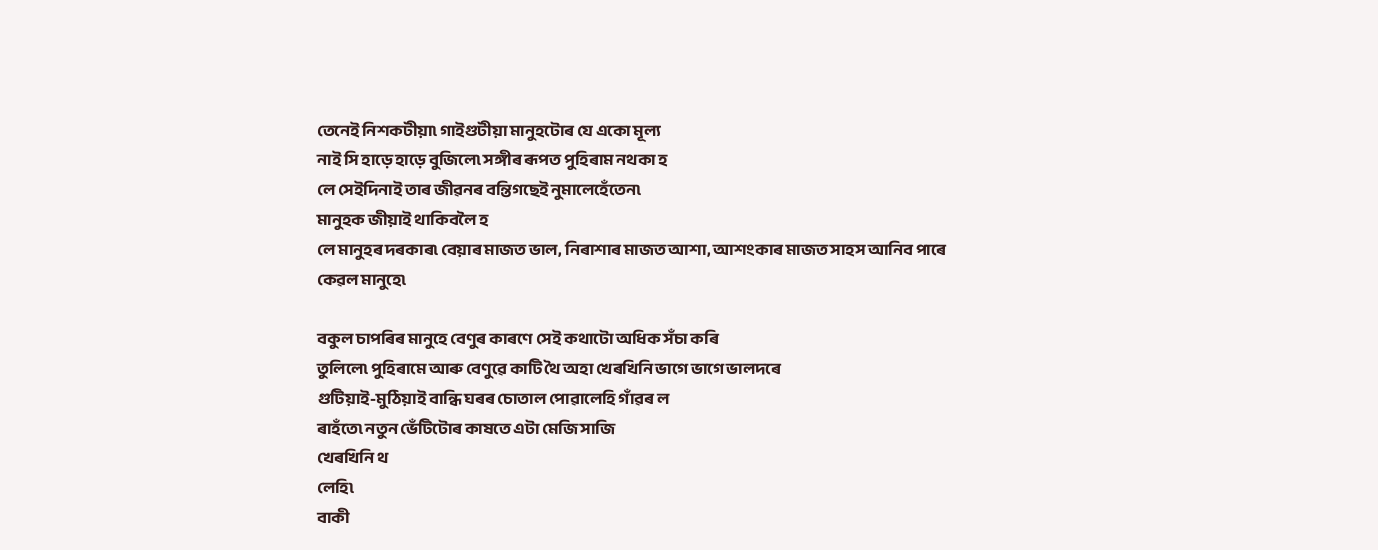তেনেই নিশকটীয়া৷ গাইগুটীয়া মানুহটোৰ যে একো মূল্য
নাই সি হাড়ে হাড়ে বুজিলে৷ সঙ্গীৰ ৰূপত পুহিৰাম নথকা হ
লে সেইদিনাই তাৰ জীৱনৰ বন্তিগছেই নুমালেহেঁতেন৷
মানুহক জীয়াই থাকিবলৈ হ
লে মানুহৰ দৰকাৰ৷ বেয়াৰ মাজত ভাল, নিৰাশাৰ মাজত আশা, আশংকাৰ মাজত সাহস আনিব পাৰে কেৱল মানুহে৷

বকুল চাপৰিৰ মানুহে বেণুৰ কাৰণে সেই কথাটো অধিক সঁচা কৰি
তুলিলে৷ পুহিৰামে আৰু বেণুৱে কাটি থৈ অহা খেৰখিনি ভাগে ভাগে ভালদৰে
গুটিয়াই-মুঠিয়াই বান্ধি ঘৰৰ চোতাল পোৱালেহি গাঁৱৰ ল
ৰাহঁতে৷ নতুন ভেঁটিটোৰ কাষতে এটা মেজি সাজি
খেৰখিনি থ
লেহি৷
বাকী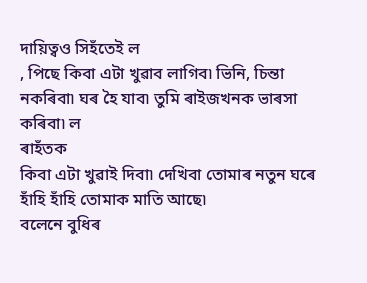দায়িত্বও সিহঁতেই ল
, পিছে কিবা এটা খুৱাব লাগিব৷ ভিনি, চিন্তা নকৰিবা৷ ঘৰ হৈ যাব৷ তুমি ৰাইজখনক ভাৰসা
কৰিবা৷ ল
ৰাহঁতক
কিবা এটা খুৱাই দিবা৷ দেখিবা তোমাৰ নতুন ঘৰে হাঁহি হাঁহি তোমাক মাতি আছে৷
বলেনে বুধিৰ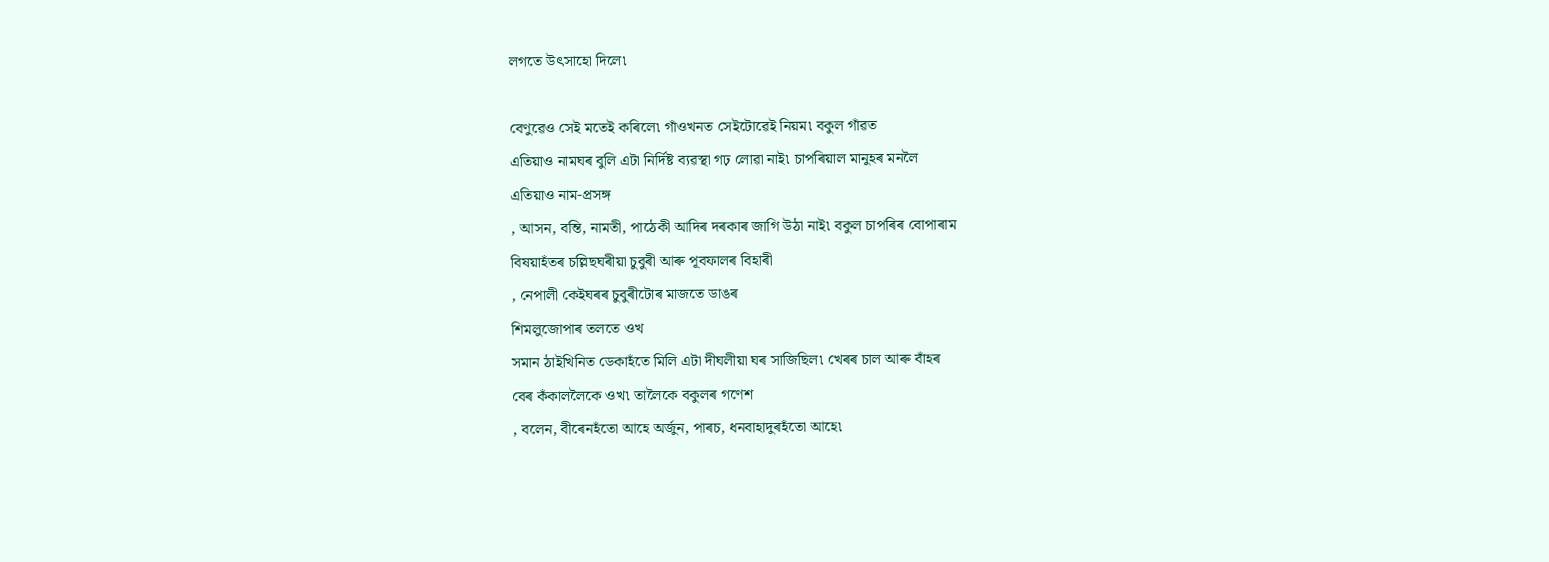লগতে উৎসাহো দিলে৷

বেণুৱেও সেই মতেই কৰিলে৷ গাঁওখনত সেইটোৱেই নিয়ম৷ বকুল গাঁৱত
এতিয়াও নামঘৰ বুলি এটা নিৰ্দিষ্ট ব্যৱস্থা গঢ় লোৱা নাই৷ চাপৰিয়াল মানুহৰ মনলৈ
এতিয়াও নাম-প্ৰসঙ্গ
, আসন, বন্তি, নামতী, পাঠেকী আদিৰ দৰকাৰ জাগি উঠা নাই৷ বকুল চাপৰিৰ বোপাৰাম
বিষয়াহঁতৰ চল্লিছঘৰীয়া চুবুৰী আৰু পূবফালৰ বিহাৰী
, নেপালী কেইঘৰৰ চুবুৰীটোৰ মাজতে ডাঙৰ
শিমলুজোপাৰ তলতে ওখ
সমান ঠাইখিনিত ডেকাহঁতে মিলি এটা দীঘলীয়া ঘৰ সাজিছিল৷ খেৰৰ চাল আৰু বাঁহৰ
বেৰ কঁকাললৈকে ওখ৷ তালৈকে বকুলৰ গণেশ
, বলেন, বীৰেনহঁতো আহে অৰ্জুন, পাৰচ, ধনবাহাদুৰহঁতো আহে৷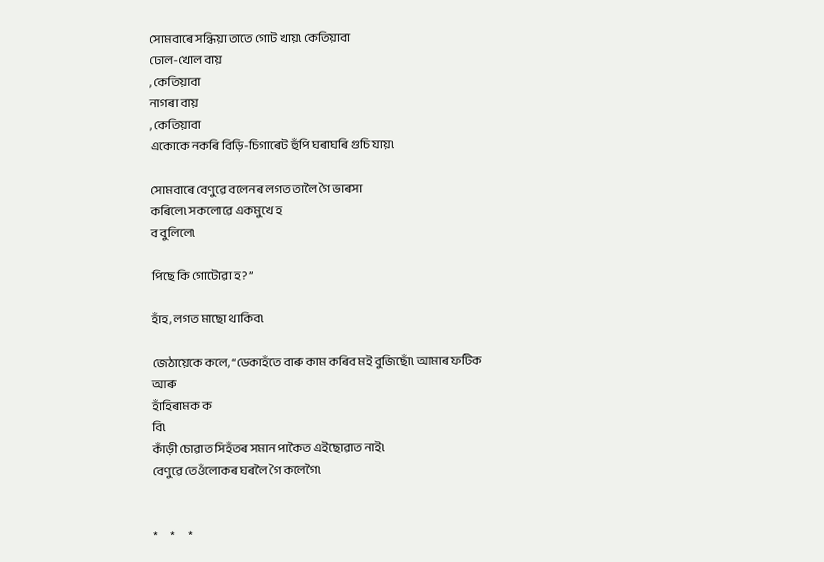সোমবাৰে সন্ধিয়া তাতে গোট খায়৷ কেতিয়াবা
ঢোল-খোল বায়
, কেতিয়াবা
নাগৰা বায়
, কেতিয়াবা
একোকে নকৰি বিড়ি-চিগাৰেট হুঁপি ঘৰাঘৰি গুচি যায়৷

সোমবাৰে বেণুৱে বলেনৰ লগত তালৈ গৈ ভাৰসা
কৰিলে৷ সকলোৱে একমুখে হ
ব বুলিলে৷

পিছে কি গোটোৱা হ? ”

হাঁহ, লগত মাছো থাকিব৷

জেঠায়েকে কলে, “ডেকাহঁতে বাৰু কাম কৰিব মই বুজিছোঁ৷ আমাৰ ফটিক আৰু
হাঁহিৰামক ক
বি৷
কাঁড়ী চোৱাত সিহঁতৰ সমান পাকৈত এইছোৱাত নাই৷
বেণুৱে তেওঁলোকৰ ঘৰলৈ গৈ কলেগৈ৷


*      *      *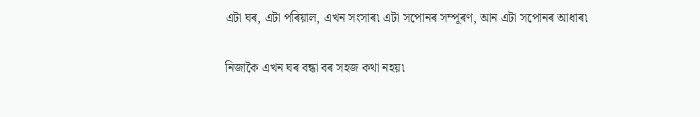এটা ঘৰ, এটা পৰিয়াল, এখন সংসাৰ৷ এটা সপোনৰ সম্পূৰণ, আন এটা সপোনৰ আধাৰ৷

নিজাকৈ এখন ঘৰ বন্ধা বৰ সহজ কথা নহয়৷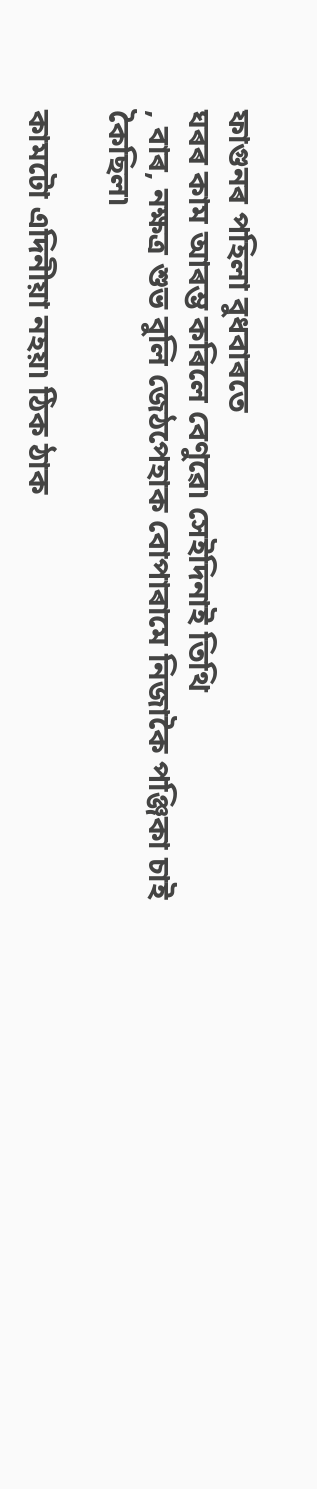ফাগুনৰ পহিলা বুধবাৰতে
ঘৰৰ কাম আৰম্ভ কৰিলে বেণুৱে৷ সেইদিনাই তিথি
, বাৰ, নক্ষত্ৰ শুভ বুলি জেঠপেহাক বোপাৰামে নিজাকৈ পঞ্জিকা চাই
কৈছিল৷

কামটো এদিনীয়া নহয়৷ ঠিক ঠাক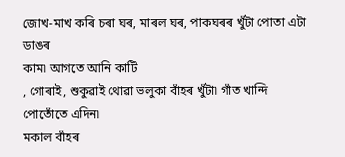জোখ-মাখ কৰি চৰা ঘৰ, মাৰল ঘৰ, পাকঘৰৰ খুঁটা পোতা এটা ডাঙৰ
কাম৷ আগতে আনি কাটি
, গোৰাই, শুকুৱাই থোৱা ভলুকা বাঁহৰ খুঁটা৷ গাঁত খান্দি
পোতোঁতে এদিন৷
মকাল বাঁহৰ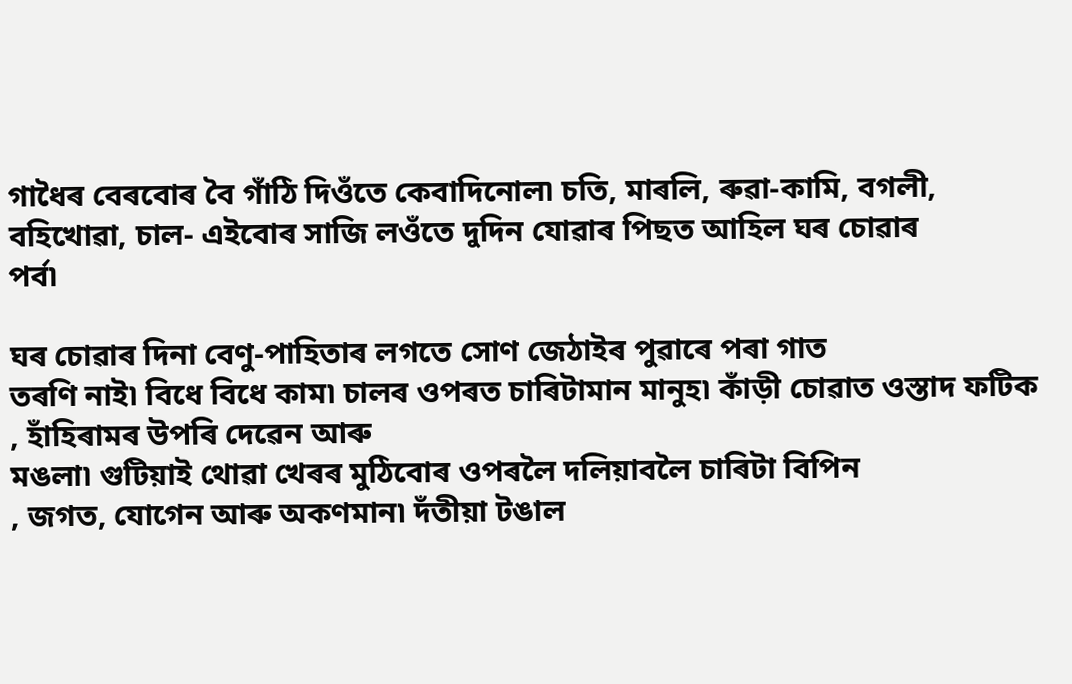গাধৈৰ বেৰবোৰ বৈ গাঁঠি দিওঁতে কেবাদিনোল৷ চতি, মাৰলি, ৰুৱা-কামি, বগলী, বহিখোৱা, চাল- এইবোৰ সাজি লওঁতে দুদিন যোৱাৰ পিছত আহিল ঘৰ চোৱাৰ
পৰ্ব৷

ঘৰ চোৱাৰ দিনা বেণু-পাহিতাৰ লগতে সোণ জেঠাইৰ পুৱাৰে পৰা গাত
তৰণি নাই৷ বিধে বিধে কাম৷ চালৰ ওপৰত চাৰিটামান মানুহ৷ কাঁড়ী চোৱাত ওস্তাদ ফটিক
, হাঁহিৰামৰ উপৰি দেৱেন আৰু
মঙলা৷ গুটিয়াই থোৱা খেৰৰ মুঠিবোৰ ওপৰলৈ দলিয়াবলৈ চাৰিটা বিপিন
, জগত, যোগেন আৰু অকণমান৷ দঁতীয়া টঙাল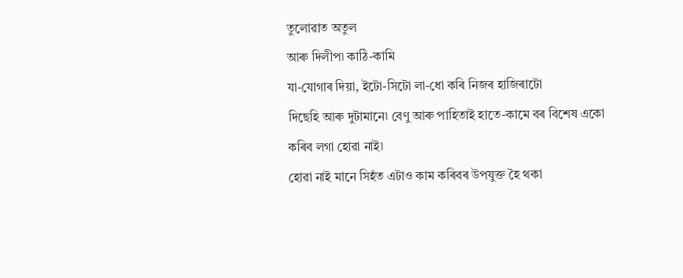তুলোৱাত অতুল
আৰু দিলীপ৷ কাঠি-কামি
যা-যোগাৰ দিয়া, ইটো-সিটো লা-ধো কৰি নিজৰ হাজিৰাটো
দিছেহি আৰু দুটামানে৷ বেণু আৰু পাহিতাই হাতে-কামে বৰ বিশেষ একো কৰিব লগা হোৱা নাই৷
হোৱা নাই মানে সিহঁত এটাও কাম কৰিবৰ উপযুক্ত হৈ থকা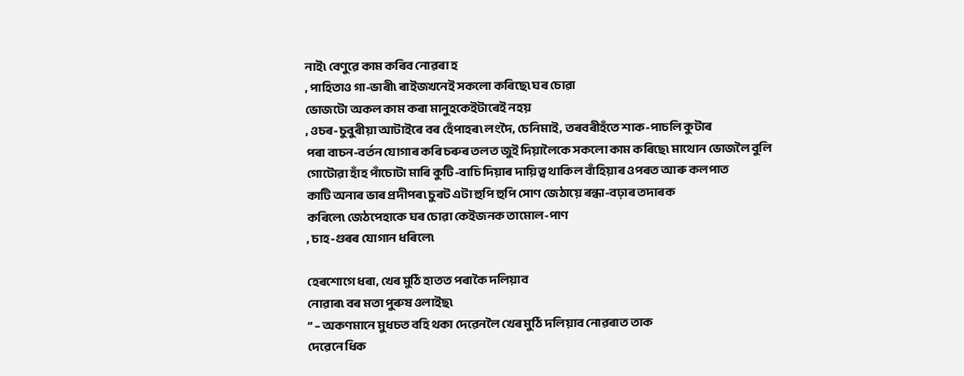নাই৷ বেণুৱে কাম কৰিব নোৱৰা হ
, পাহিতাও গা-ভাৰী৷ ৰাইজখনেই সকলো কৰিছে৷ ঘৰ চোৱা
ভোজটো অকল কাম কৰা মানুহকেইটাৰেই নহয়
, ওচৰ-চুবুৰীয়া আটাইৰে বৰ হেঁপাহৰ৷ লংদৈ, চেনিমাই, তৰবৰীহঁতে শাক-পাচলি কুটাৰ
পৰা বাচন-বৰ্তন যোগাৰ কৰি চৰুৰ তলত জুই দিয়ালৈকে সকলো কাম কৰিছে৷ মাথোন ভোজলৈ বুলি গোটোৱা হাঁহ পাঁচোটা মাৰি কুটি-বাচি দিয়াৰ দায়িত্ব থাকিল বাঁহিয়াৰ ওপৰত আৰু কলপাত
কাটি অনাৰ ভাৰ প্ৰদীপৰ৷ চুৰট এটা হুপি হুপি সোণ জেঠায়ে ৰন্ধা-বঢ়াৰ তদাৰক
কৰিলে৷ জেঠপেহাকে ঘৰ চোৱা কেইজনক তামোল-পাণ
, চাহ-গুৰৰ যোগান ধৰিলে৷

হেৰশোগে ধৰা, খেৰ মুঠি হাতত পৰাকৈ দলিয়াব
নোৱাৰ৷ বৰ মতা পুৰুষ ওলাইছ৷
” – অকণমানে মুধচত বহি থকা দেৱেনলৈ খেৰ মুঠি দলিয়াব নোৱৰাত তাক
দেৱেনে ধিক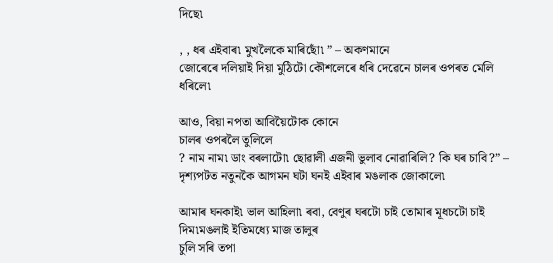দিছে৷

, , ধৰ এইবাৰ৷ মুখলৈকে মাৰিছোঁ৷ ” – অকণমানে
জোৰেৰে দলিয়াই দিয়া মুঠিটো কৌশলেৰে ধৰি দেৱেনে চালৰ ওপৰত মেলি ধৰিলে৷

আও, বিয়া নপতা আবিয়ৈটোক কোনে
চালৰ ওপৰলৈ তুলিলে
? নাম নাম৷ ডাং বৰলাটো৷ ছোৱালী এজনী ভুলাব নোৱাৰিলি? কি ঘৰ চাবি?” – দৃশ্যপটত নতুনকৈ আগমন ঘটা ঘনই এইবাৰ মঙলাক জোকালে৷

আমাৰ ঘনকাই৷ ভাল আহিলা৷ ৰবা, বেণুৰ ঘৰটো চাই তোমাৰ মূধচটো চাই দিম৷মঙলাই ইতিমধ্যে মাজ তালুৰ
চুলি সৰি তপা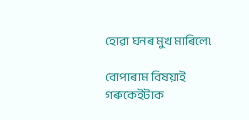হোৱা ঘনৰ মুখ মাৰিলে৷

বোপাৰাম বিষয়াই গৰুকেইটাক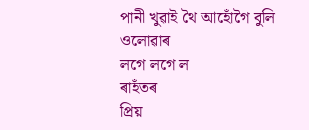পানী খুৱাই থৈ আহোঁগৈ বুলি ওলোৱাৰ
লগে লগে ল
ৰাহঁতৰ
প্ৰিয়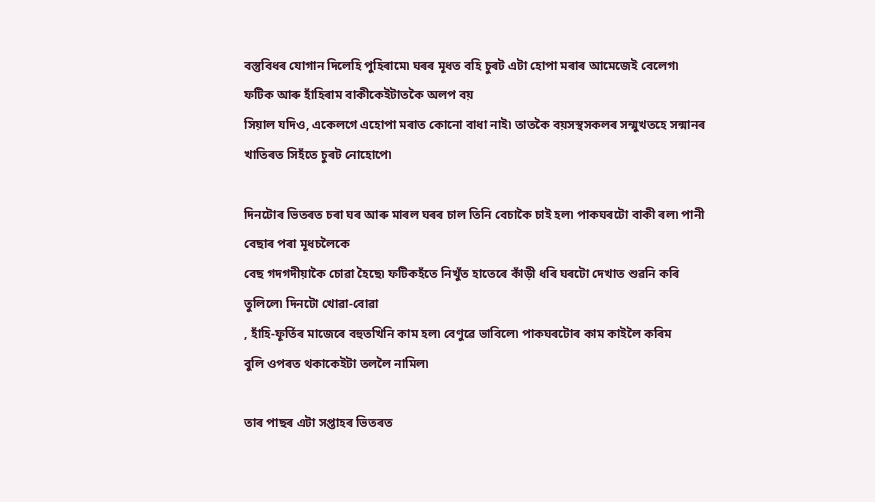বস্তুবিধৰ যোগান দিলেহি পুহিৰামে৷ ঘৰৰ মূধত বহি চুৰট এটা হোপা মৰাৰ আমেজেই বেলেগ৷
ফটিক আৰু হাঁহিৰাম বাকীকেইটাতকৈ অলপ বয়
সিয়াল যদিও, একেলগে এহোপা মৰাত কোনো বাধা নাই৷ তাতকৈ বয়সস্থসকলৰ সন্মুখতহে সন্মানৰ খাতিৰত সিহঁতে চুৰট নোহোপে৷

দিনটোৰ ভিতৰত চৰা ঘৰ আৰু মাৰল ঘৰৰ চাল তিনি বেচাকৈ চাই হল৷ পাকঘৰটো বাকী ৰল৷ পানী বেছাৰ পৰা মূধচলৈকে
বেছ গদগদীয়াকৈ চোৱা হৈছে৷ ফটিকহঁতে নিখুঁত হাতেৰে কাঁড়ী ধৰি ঘৰটো দেখাত শুৱনি কৰি
তুলিলে৷ দিনটো খোৱা-বোৱা
, হাঁহি-ফূৰ্তিৰ মাজেৰে বহুতখিনি কাম হল৷ বেণুৱে ভাবিলে৷ পাকঘৰটোৰ কাম কাইলৈ কৰিম
বুলি ওপৰত থকাকেইটা তললৈ নামিল৷

তাৰ পাছৰ এটা সপ্তাহৰ ভিতৰত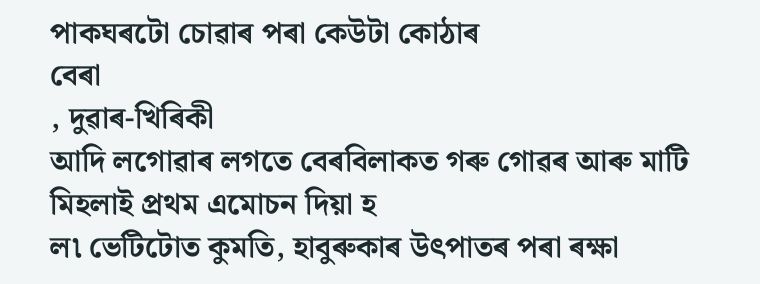পাকঘৰটো চোৱাৰ পৰা কেউটা কোঠাৰ
বেৰা
, দুৱাৰ-খিৰিকী
আদি লগোৱাৰ লগতে বেৰবিলাকত গৰু গোৱৰ আৰু মাটি মিহলাই প্ৰথম এমোচন দিয়া হ
ল৷ ভেটিটোত কুমতি, হাবুৰুকাৰ উৎপাতৰ পৰা ৰক্ষা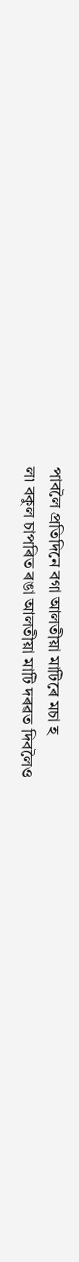পাবলৈ প্ৰতিদিনে বগা আলতীয়া মাটিৰে মচা হ
ল৷ বকুল চাপৰিত ৰঙা আলতীয়া মাটি দৰৱত দিবলৈও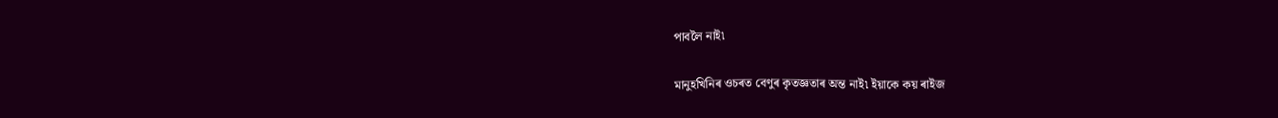পাবলৈ নাই৷

মানুহখিনিৰ ওচৰত বেণুৰ কৃতজ্ঞতাৰ অন্ত নাই৷ ইয়াকে কয় ৰাইজ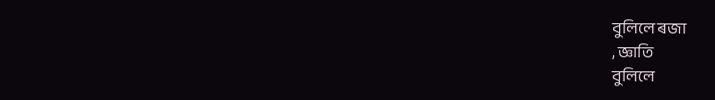বুলিলে ৰজা
, জ্ঞাতি
বুলিলে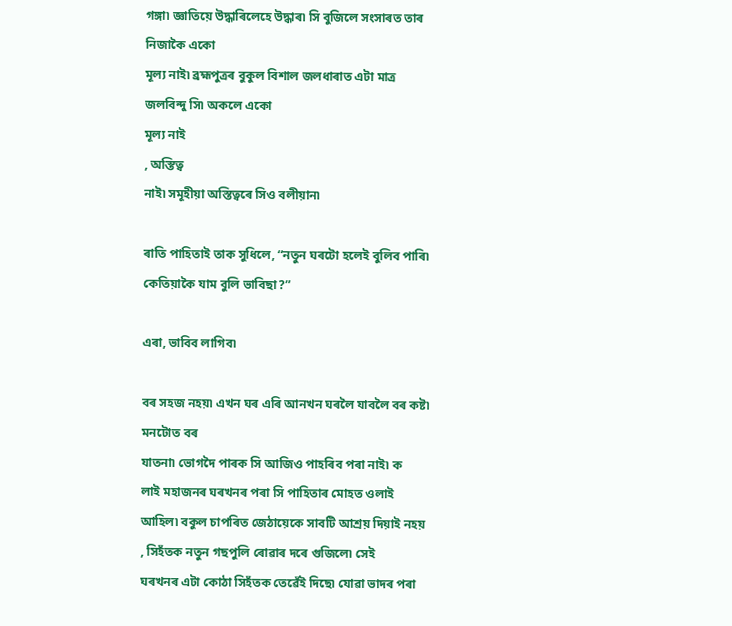গঙ্গা৷ জ্ঞাতিয়ে উদ্ধাৰিলেহে উদ্ধাৰ৷ সি বুজিলে সংসাৰত তাৰ নিজাকৈ একো
মূল্য নাই৷ ব্ৰহ্মপুত্ৰৰ বুকুল বিশাল জলধাৰাত এটা মাত্ৰ জলবিন্দু সি৷ অকলে একো
মূল্য নাই
, অস্তিত্ব
নাই৷ সমূহীয়া অস্তিত্বৰে সিও বলীয়ান৷

ৰাতি পাহিতাই তাক সুধিলে, “নতুন ঘৰটো হলেই বুলিব পাৰি৷ কেতিয়াকৈ যাম বুলি ভাবিছা?”

এৰা, ভাবিব লাগিব৷

বৰ সহজ নহয়৷ এখন ঘৰ এৰি আনখন ঘৰলৈ যাবলৈ বৰ কষ্ট৷ মনটোত বৰ
যাতনা৷ ভোগদৈ পাৰক সি আজিও পাহৰিব পৰা নাই৷ ক
লাই মহাজনৰ ঘৰখনৰ পৰা সি পাহিতাৰ মোহত ওলাই
আহিল৷ বকুল চাপৰিত জেঠায়েকে সাবটি আশ্ৰয় দিয়াই নহয়
, সিহঁতক নতুন গছপুলি ৰোৱাৰ দৰে গুজিলে৷ সেই
ঘৰখনৰ এটা কোঠা সিহঁতক তেৱেঁই দিছে৷ যোৱা ভাদৰ পৰা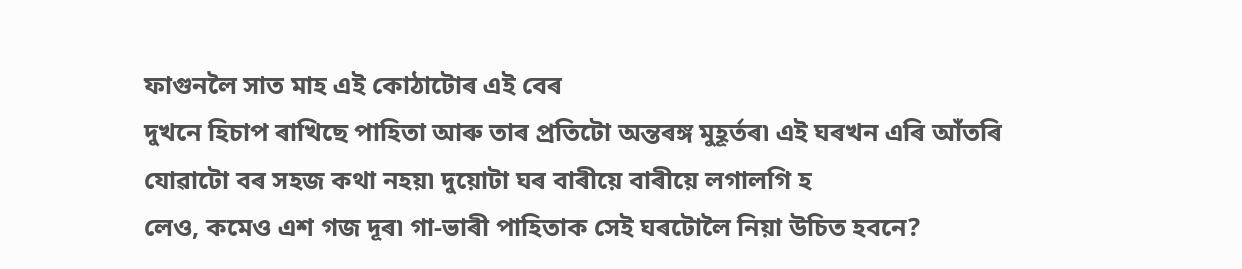ফাগুনলৈ সাত মাহ এই কোঠাটোৰ এই বেৰ
দুখনে হিচাপ ৰাখিছে পাহিতা আৰু তাৰ প্ৰতিটো অন্তৰঙ্গ মুহূৰ্তৰ৷ এই ঘৰখন এৰি আঁতৰি
যোৱাটো বৰ সহজ কথা নহয়৷ দুয়োটা ঘৰ বাৰীয়ে বাৰীয়ে লগালগি হ
লেও, কমেও এশ গজ দূৰ৷ গা-ভাৰী পাহিতাক সেই ঘৰটোলৈ নিয়া উচিত হবনে?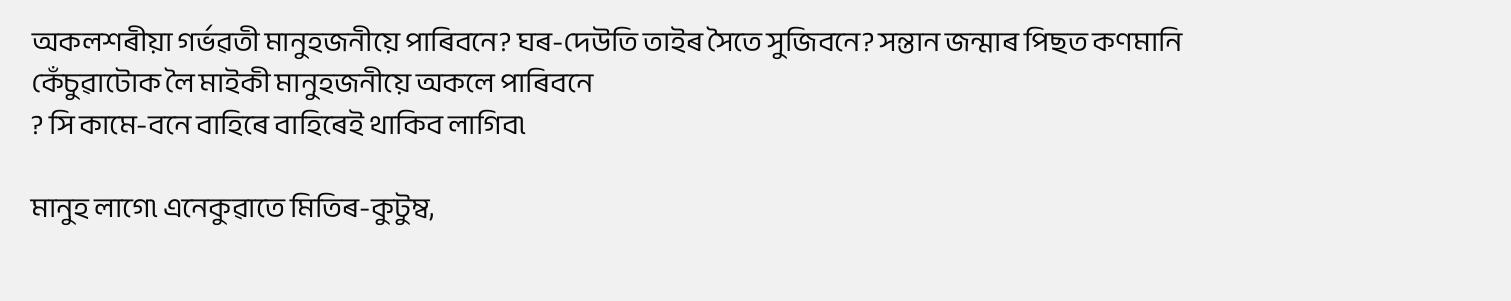অকলশৰীয়া গৰ্ভৱতী মানুহজনীয়ে পাৰিবনে? ঘৰ-দেউতি তাইৰ সৈতে সুজিবনে? সন্তান জন্মাৰ পিছত কণমানি
কেঁচুৱাটোক লৈ মাইকী মানুহজনীয়ে অকলে পাৰিবনে
? সি কামে-বনে বাহিৰে বাহিৰেই থাকিব লাগিব৷

মানুহ লাগে৷ এনেকুৱাতে মিতিৰ-কুটুম্ব,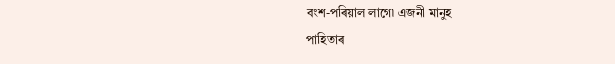বংশ-পৰিয়াল লাগে৷ এজনী মানুহ
পাহিতাৰ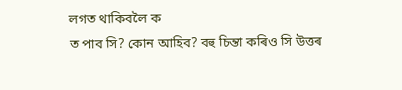লগত থাকিবলৈ ক
ত পাব সি? কোন আহিব? বহু চিন্তা কৰিও সি উত্তৰ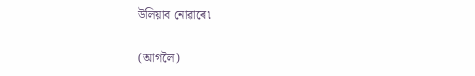উলিয়াব নোৱাৰে৷

(আগলৈ)